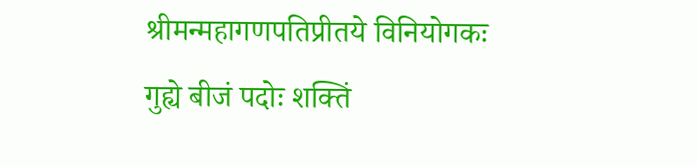श्रीमन्महागणपतिप्रीतये विनियोगकः
गुह्ये बीजं पदोः शक्तिं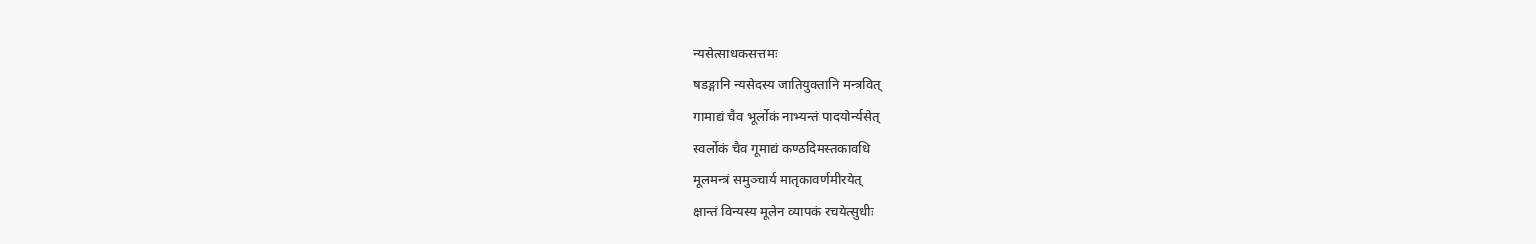न्यसेत्साधकसत्तमः
षडङ्गानि न्यसेदस्य जातियुक्तानि मन्त्रवित्
गामाद्यं चैव भूर्लोकं नाभ्यन्तं पादयोर्न्यसेत्
स्वर्लोकं चैव गूमाद्यं कण्ठदिमस्तकावधि
मूलमन्त्रं समुञ्चार्य मातृकावर्णमीरयेत्
क्षान्तं विन्यस्य मूलेन व्यापकं रचयेत्सुधीः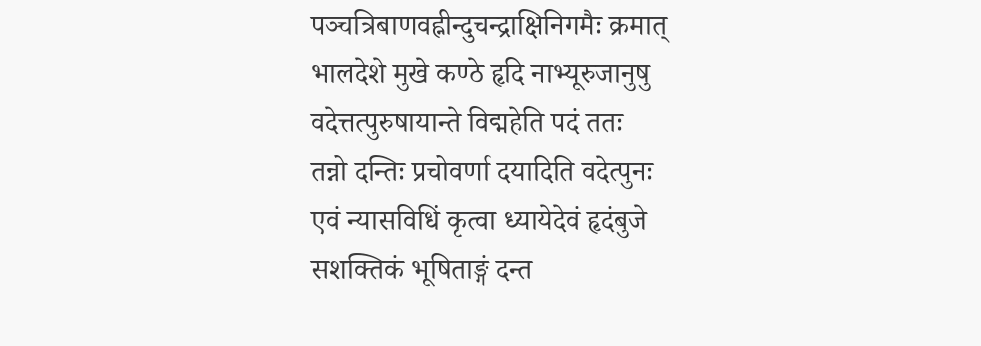पञ्चत्रिबाणवह्नीन्दुचन्द्राक्षिनिगमैः क्रमात्
भालदेशे मुखे कण्ठे हृदि नाभ्यूरुजानुषु
वदेत्तत्पुरुषायान्ते विद्महेति पदं ततः
तन्नो दन्तिः प्रचोवर्णा दयादिति वदेत्पुनः
एवं न्यासविधिं कृत्वा ध्यायेदेवं हृदंबुजे
सशक्तिकं भूषिताङ्गं दन्त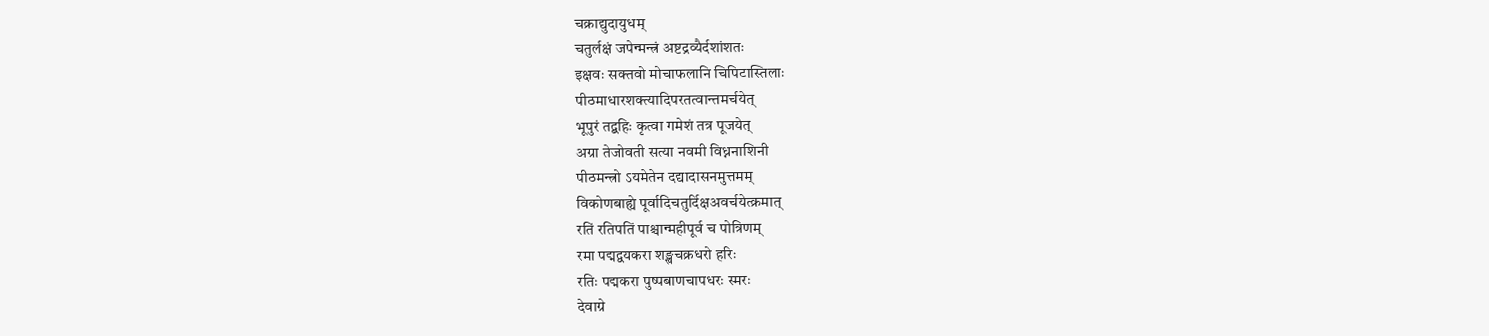चक्राद्युदायुधम्
चतुर्लक्षं जपेन्मन्त्रं अष्टद्रव्यैर्दशांशतः
इक्षवः सक्तवो मोचाफलानि चिपिटास्तिलाः
पीठमाधारशक्त्यादिपरतत्वान्तमर्चयेत्
भूपुरं तद्बहिः कृत्वा गमेशं तत्र पूजयेत्
अग्रा तेजोवती सत्या नवमी विध्ननाशिनी
पीठमन्त्रो ऽयमेतेन दद्यादासनमुत्तमम्
विकोणबाह्ये पूर्वादिचतुर्दिक्षअवर्चयेत्क्रमात्
रतिं रतिपतिं पाश्चान्महीपूर्व च पोत्रिणम्
रमा पद्मद्वयकरा शङ्खचक्रधरो हरिः
रतिः पद्मकरा पुष्पबाणचापधरः स्मरः
देवाग्रे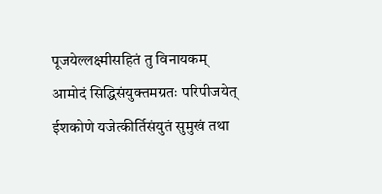पूजयेल्लक्ष्मीसहितं तु विनायकम्
आमोदं सिद्धिसंयुक्तमग्रतः परिपीजयेत्
ईशकोणे यजेत्कीर्तिसंयुतं सुमुखं तथा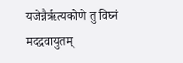यजेन्नैरृत्यकोणे तु विघ्नं मदद्रवायुतम्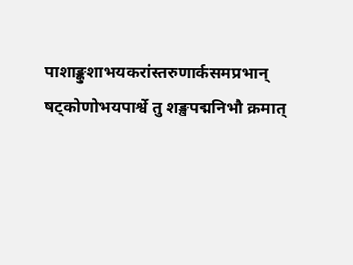पाशाङ्कुशाभयकरांस्तरुणार्कसमप्रभान्
षट्कोणोभयपार्श्वे तु शङ्खपद्मनिभौ क्रमात्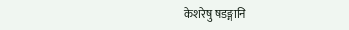केशरेषु षडङ्गानि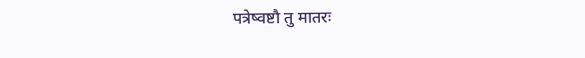पत्रेष्वष्टौ तु मातरः